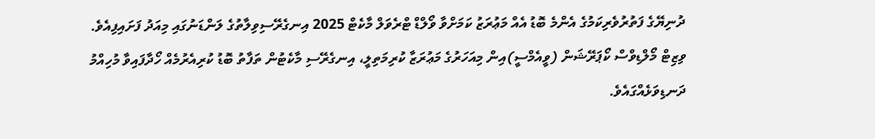ދުނިޔޭގެ ފަތުރުވެރިކަމުގެ އެންމެ ބޮޑު އެއް މަޢުރަޒު ކަމަށްވާ ވޯލްޑް ޓްރެވަލް މާކެޓް 2025 އިނގެރޭސިވިލާތުގެ ލަންޑަނުގައި މިއަދު ފަށައިފިއެވެ.
ވިޒިޓް މޯލްޑިވްސް ކޯޕަރޭޝަން (ވީއެމްސީ)އިން މިއަހަރުގެ މަޢުރަޒާ ކުރިމަތިލީ، އިނގެރޭސި މާކެޓުން ތަފާތު ބޮޑު ކުރިއެރުމެއް ހޯދާފައިވާ މުހިއްމު ދަނޑިވަޅެއްގައެވެ.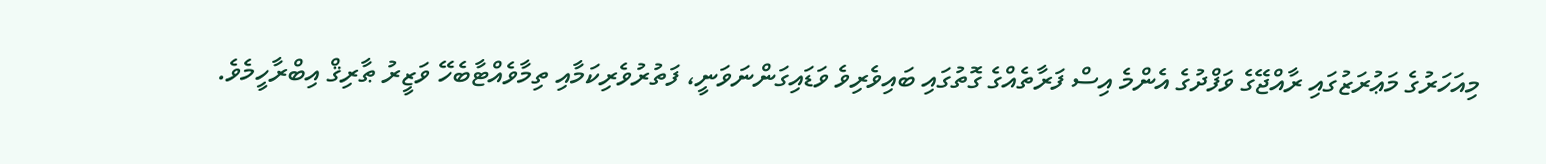މިއަހަރުގެ މަޢުރަޒުގައި ރާއްޖޭގެ ވަފްދުގެ އެންމެ އިސް ފަރާތެއްގެ ގޮތުގައި ބައިވެރިވެ ވަޑައިގަންނަވަނީ، ފަތުރުވެރިކަމާއި ތިމާވެއްޓާބެހޭ ވަޒީރު ޠާރިޤް އިބްރާހީމެވެ.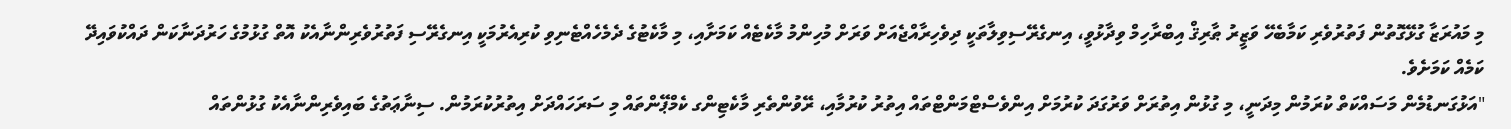މި މައުރަޒާ ގުޅޭގޮތުން ފަތުރުވެރި ކަމާބެހޭ ވަޒީރު ޠާރިޤް އިބްރާހިމް ވިދާޅުވީ، އިނގެރޭސިވިލާތަކީ ދިވެހިރާއްޖެއަށް ވަރަށް މުހިންމު މާކެޓެއް ކަމަށާއި، މި މާކެޓުގެ ދެމެހެއްޓެނިވި ކުރިއެރުމަކީ އިނގެރޭސި ފަތުރުވެރިންނާއެކު އޮތް ގުޅުމުގެ ހަރުދަނާކަން ދައްކުވައިދޭ ކަމެއް ކަމަށެވެ.
"އަޅުގަނޑުމެން މަސައްކަތް ކުރަމުން މިދަނީ، މި ގުޅުން އިތުރަށް ވަރުގަދަ ކުރުމަށް އިންވެސްޓްމަންޓްތައް އިތުރު ކުރުމާއި، ރޭވުންތެރި މާކެޓިންގ ކެމްޕޭންތައް މި ސަރަހައްދަށް އިތުރުކުރަމުން. ސިނާޢަތުގެ ބައިވެރިންނާއެކު ގުޅުންތައް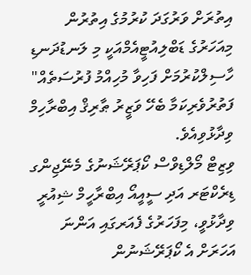އިތުރަށް ވަރުގަދަ ކުރުމުގެ އިތުރުން މިއަހަރުގެ ޑަބްލިއުޓީއެމްއަކީ މި ލަނޑުދަނޑި ހާސިލްކުރުމަށް ފަހިވާ މުހިއްމު ފުރުސަތެއް" ފަތުރުވެރިކަމާ ބެހޭ ވަޒީރު ޠާރިޤް އިބްރާހިމް ވިދާޅުވިއެވެ.
ވިޒިޓް މޯލްޑިވްސް ކޯޕަރޭޝަނުގެ މެނޭޖިންގ ޑިރެކްޓަރ އަދި ސީއީއޯ އިބްރާހީމް ޝިއުރީ ވިދާޅުވީ، މިފަހަރުގެ ފެއަރގައި އަންނަ އަހަރަށް އެ ކޯޕަރޭޝަނުން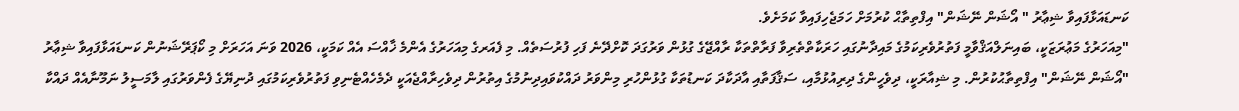ކަނޑައަޅާފައިވާ ޝިޢާރު " އޯޝަން ނޭޝަން" އިފްތިތާޙް ކުރުމަށް ހަމަޖެހިފައިވާ ކަމަށެވެ.
"މިއަހަރުގެ މަޢުރަޒަކީ، ބައިނަލްއަޤްވާމީ ފަތުރުވެރިކަމުގެ މައިދާނުގައި ހަރަކާތްތެރިވާ ފަރާތްތަކާ ރާއްޖޭގެ ގުޅުން ވަރުގަދަ ކޮށްދޭނެ ފަހި ފުރުސަތެއް. މި ފެއަރގެ މިއަހަރުގެ އެންމެ ޚާއްސަ އެއް ކަމަކީ، 2026 ވަނަ އަހަރަށް މި ކޯޕަރޭޝަނުން ކަނޑައަޅާފައިވާ ޝިޢާރު "އޯޝަން ނޭޝަން" އިފްތިތާޙުކުރުން. މި ޝިއާރަކީ، ދިވެހީންގެ ދިރިއުޅުމާއި، ސަޤާފަތާއި އާދަކާދަ ކަނޑުތަކާ ގުޅުންހުރި މިންވަރު ދައްކުވައިދިނުމުގެ އިތުރުން ދިވެހިރާއްޖެއަކީ ދެމެހެއްޓެނިވި ފަތުރުވެރިކަމުގައި ދުނިޔޭގެ ފެންވަރުގައި ލާމަސީލު ނަމޫނާއެއް ދައްކާ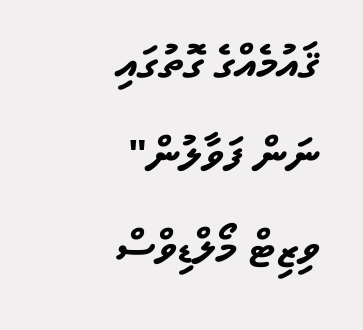ޤައުމެއްގެ ގޮތުގައި ނަން ފަވާލުން" ވިޒިޓް މޯލްޑިވްސް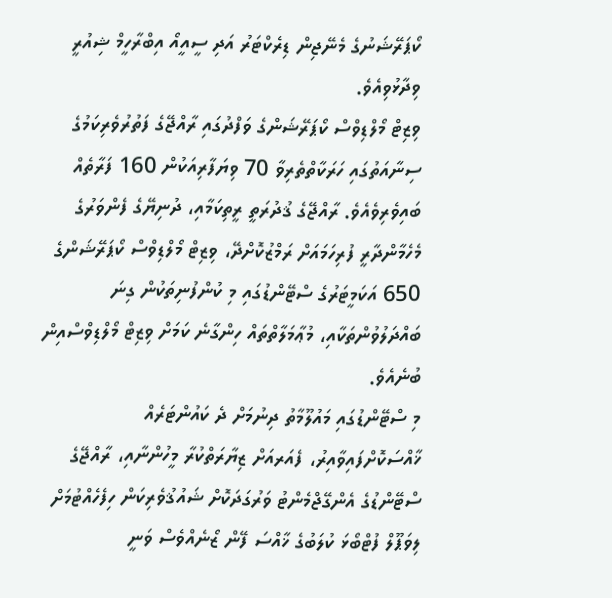ކޯޕަރޭޝަނުގެ މެނޭޖިން ޑިރެކްޓަރު އަދި ސީއީއޯ އިބްރާހީމް ޝިއުރީ ވިދާޅުވިއެވެ.
ވިޒިޓް މޯލްޑިވްސް ކޯޕަރޭޝަންގެ ވަފްދުގައި ރާއްޖޭގެ ފަތުރުވެރިކަމުގެ ސިނާއަތުގައި ހަރަކާތްތެރިވާ 70 ވިޔަފާރިއަކުން 160 ފަރާތެއް ބައިވެރިވެއެވެ. ރާއްޖޭގެ ޤުދުރަތީ ރީތިކަމާއި، ދުނިޔޭގެ ފެންވަރުގެ މެހެމާންދާރީ ފުރިހަމައަށް ރަމްޒުކޮށްދޭ، ވިޒިޓް މޯލްޑިވްސް ކޯޕަރޭޝަންގެ 650 އަކަމީޓަރުގެ ސްޓޭންޑުގައި މި ކުންފުނިތަކުން ގިނަ ބައްދަލުވުންތަކާއި، މުޢާމަލާތްތައް ހިންގާނެ ކަމަށް ވިޒިޓް މޯލްޑިވްސްއިން ބުނެއެވެ.
މި ސްޓޭންޑުގައި މައުލޫމާތު ދިނުމަށް ދެ ކައުންޓަރެއް ޚާއްސަކޮށްފައިވާއިރު، ފެއަރއަށް ޒިޔާރަތްކުރާ މީހުންނާއި، ރާއްޖޭގެ ސްޓޭންޑުގެ އެންގޭޖްމެންޓު ވަރުގަދަކޮށް ޝައުޤުވެރިކަން ހިފެހެއްޓުމަށް ލިވަޕޫލް ފުޓްބޯޅަ ކުލަބުގެ ޚާއްސަ ފޭން ޒޯނެއްވެސް ވަނީ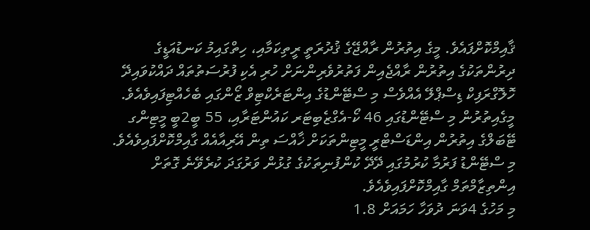ޤާއިމްކޮށްފައެވެ. މީގެ އިތުރުން ރާއްޖޭގެ ޤުދުރަތީ ރީތިކަމާއި، ހިތްގައިމު ކަނޑުއަޑީގެ ދިރުންތަކުގެ އިތުރުން ރާއްޖެއިން ފަތުރުވެރިންނަށް ހުރި އެކި ފުރުސަތުތައް ދައްކުވައިދޭ ހޮލޮގްރަފިކް ޑިސްޕްލޭ އެއްވެސް މި ސްޓޭންޑުގެ އިންޓަރެކްޓިވް ޒޯންގައި ބެހެއްޓިފައިވެއެވެ.
މީގެއިތުރުން މި ސްޓޭންޑުގައި 46 ކޯ-އެގްޒެބިޓަރ ކައުންޓަރާއި، 55 ބީ2ބީ މީޓިންގ ޓޭބަލްގެ އިތުރުން އިންޑަސްޓްރީ މީޓިންތަކަށް ޚާއްސަ ތިން އޭރިއާއެއް ގާއިމްކޮށްފައިވެއެވެ. މި ސްޓޭންޑު ފަރުމާ ކުރުމުގައި ދޭދޭ ކުންފުނިތަކުގެ ގުޅުން ވަރުގަދަ ކުރެވޭނެ ގޮތަށް އިންތިޒާމްތަމް ގާއިމްކޮށްފައިވެއެވެ.
މި މަހުގެ 4ވަނަ ދުވަހާ ހަމައަށް 1.8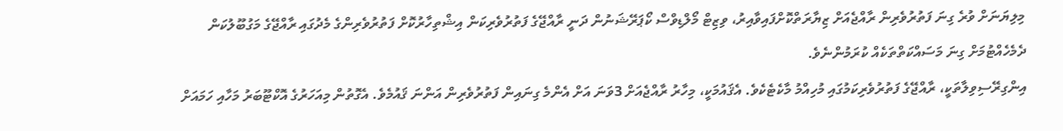މިލިޔަނަށް ވުރެ ގިނަ ފަތުރުވެރިން ރާއްޖެއަށް ޒިޔާރަތްކޮށްފައިވާއިރު، ވިޒިޓް މޯލްޑިވްސް ކޯޕަރޭޝަނުން ދަނީ ރާއްޖޭގެ ފަތުރުވެރިކަން އިޝްތިހާރުކޮށް ފަތުރުވެރިންގެ މެދުގައި ރާއްޖޭގެ މަގުބޫލުކަން ދެމެހެއްޓުމަށް ގިނަ މަސައްކަތްތަކެއް ކުރަމުންނެވެ.
އިންގިރޭސިވިލާތަކީ، ރާއްޖޭގެ ފަތުރުވެރިކަމުގައި މުހިއްމު މާކެޓެކެވެ. އެޤައުމަކީ، މިހާރު ރާއްޖެއަށް 3ވަނަ އަށް އެންމެ ގިނައިން ފަތުރުވެރިން އަންނަ ޤައުމެވެ. އެގޮތުން މިއަހަރުގެ އޮކްޓޫބަރު މަހާއި ހަމައަށް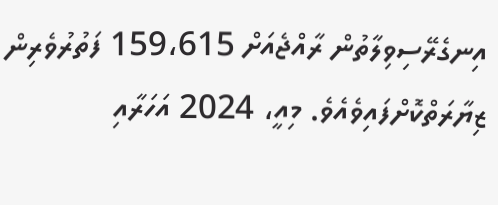އިނގެރޭސިވިލާތުން ރާއްޖެއަށް 159،615 ފަތުރުވެރިން ޒިޔާރަތްކޮށްފައިވެއެވެ. މިއީ، 2024 އަހަރާއި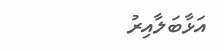އަޅާބަލާއިރު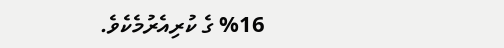%16 ގެ ކުރިއެރުމެކެވެ.